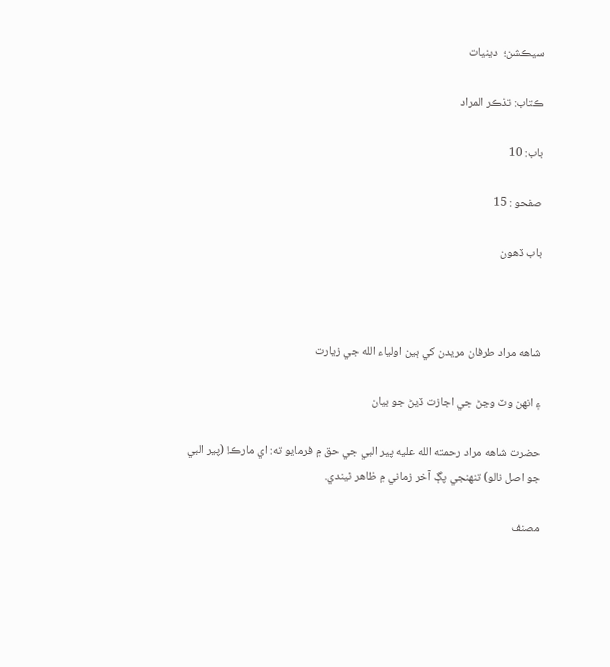سيڪشن؛  دينيات

ڪتاب: تذڪر المراد

باب: 10

صفحو : 15

باب ڏهون



شاهه مراد طرفان مريدن کي ٻين اولياء الله جي زيارت

۽ انهن وٽ وڃڻ جي اجازت ڏيڻ جو بيان

حضرت شاهه مراد رحمته الله عليه پير البي جي حق ۾ فرمايو ته: اي مارڪ! (پير البي جو اصل نالو) تنهنجي پڳ آخر زماني ۾ ظاهر ٿيندي.

مصنف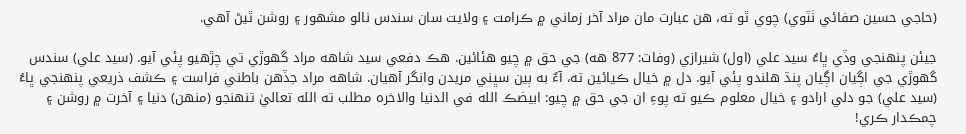(حاجي حسين صفائي ٺٽوي) چوي ٿو ته، هن عبارت مان مراد آخر زماني ۾ ڪرامت ۽ ولايت سان سندس نالو مشهور ۽ روشن ٿيڻ آهي.

جيئن پنهنجي وڏي ڀاءُ سيد علي (اول) شيرازي (وفات: 877 هه) جي حق ۾ چيو هئائين. هڪ دفعي سيد شاهه مراد گهوڙي تي چڙهيو پئي آيو. (سيد علي) سندس گهوڙي جي اڳيان اڳيان پنڌ هلندو پئي آيو. دل ۾ خيال ڪيائين ته، آءٌ به ٻين سڀني مريدن وانگر آهيان. شاهه مراد جڏهن باطني فراست ۽ ڪشف ذريعي پنهنجي ڀاءُ (سيد علي) جو دلي ارادو ۽ خيال معلوم ڪيو ته پوءِ ان جي حق ۾ چيو: ابيضڪ الله في الدنيا والاخره مطلب ته الله تعاليٰ تنهنجو (منهن) دنيا ۽ آخرت ۾ روشن ۽ چمڪدار ڪري!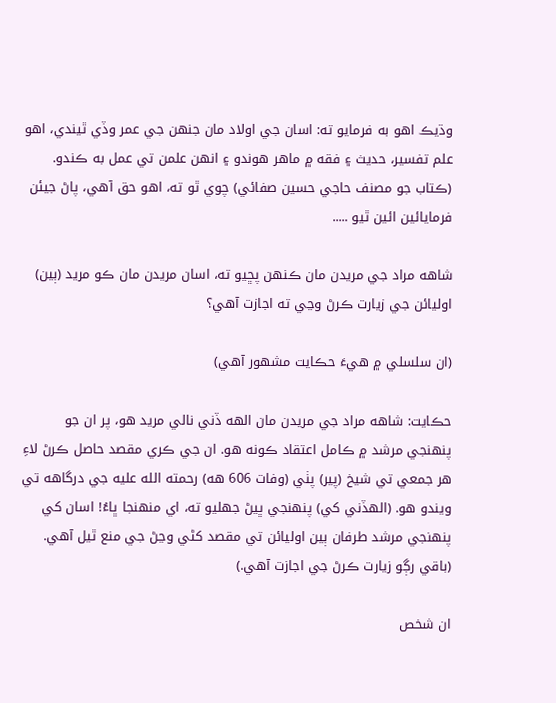وڌيڪ اهو به فرمايو ته: اسان جي اولاد مان جنهن جي عمر وڏي ٿيندي، اهو علم تفسير، حديث ۽ فقه ۾ ماهر هوندو ۽ انهن علمن تي عمل به ڪندو. (ڪتاب جو مصنف حاجي حسين صفائي) چوي ٿو ته، اهو حق آهي، پاڻ جيئن فرمايائين ائين ٿيو .....

شاهه مراد جي مريدن مان ڪنهن پڇيو ته، اسان مريدن مان ڪو مريد (ٻين) اوليائن جي زيارت ڪرڻ وڃي ته اجازت آهي؟

(ان سلسلي ۾ هيءَ حڪايت مشهور آهي)

حڪايت: شاهه مراد جي مريدن مان الهه ڏني نالي مريد هو، پر ان جو پنهنجي مرشد ۾ ڪامل اعتقاد ڪونه هو. ان جي ڪري مقصد حاصل ڪرڻ لاءِ هر جمعي تي شيخ (پير) پٺي (وفات 606 هه) رحمته الله عليه جي درگاهه تي ويندو هو. (الهڏني کي) پنهنجي ڀيڻ جهليو ته، اي منهنجا ڀاءُ! اسان کي پنهنجي مرشد طرفان ٻين اوليائن تي مقصد کڻي وڃڻ جي منع ٿيل آهي. (باقي رڳو زيارت ڪرڻ جي اجازت آهي.)

ان شخص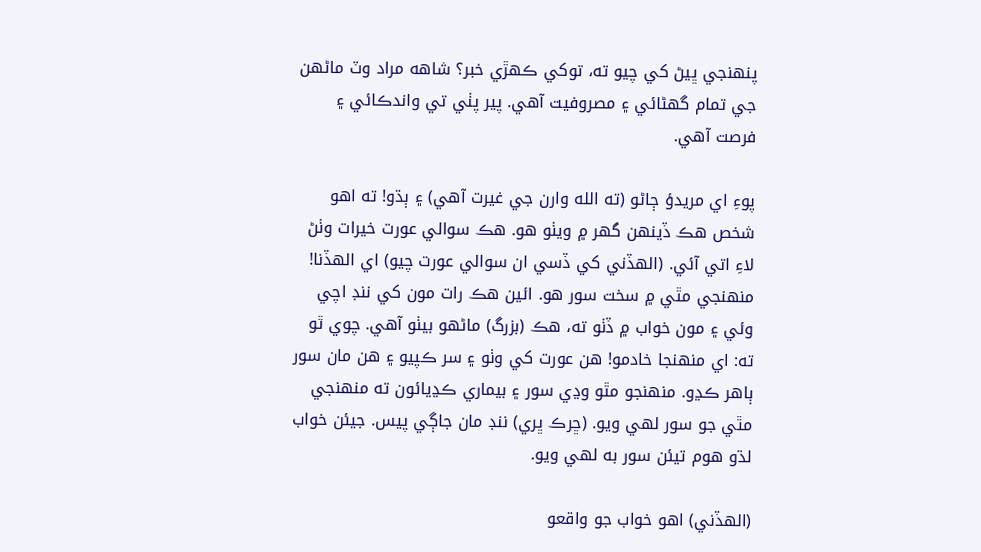پنهنجي ڀيڻ کي چيو ته، توکي ڪهڙي خبر؟ شاهه مراد وٽ ماڻهن جي تمام گهڻائي ۽ مصروفيت آهي. پير پٺي تي واندڪائي ۽ فرصت آهي.

پوءِ اي مريدؤ ڄاڻو (ته الله وارن جي غيرت آهي) ۽ ٻڌو! ته اهو شخص هڪ ڏينهن گهر ۾ ويٺو هو. هڪ سوالي عورت خيرات وٺڻ لاءِ اتي آئي. (الهڏني کي ڏسي ان سوالي عورت چيو) اي الهڏنا! منهنجي مٿي ۾ سخت سور هو. ائين هڪ رات مون کي ننڊ اچي وئي ۽ مون خواب ۾ ڏٺو ته، هڪ (بزرگ) ماڻهو بيٺو آهي. چوي ٿو ته: اي منهنجا خادمو! هن عورت کي وٺو ۽ سر ڪپيو ۽ هن مان سور ٻاهر ڪڍو. منهنجو مٿو وڍي سور ۽ بيماري ڪڍيائون ته منهنجي مٿي جو سور لهي ويو. (ڇرڪ ڀري) ننڊ مان جاڳي پيس. جيئن خواب لڌو هوم تيئن سور به لهي ويو.

(الهڏني) اهو خواب جو واقعو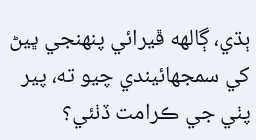ٻڌي، ڳالهه ڦيرائي پنهنجي ڀيڻ کي سمجهائيندي چيو ته، پير پٺي جي ڪرامت ڏٺئي؟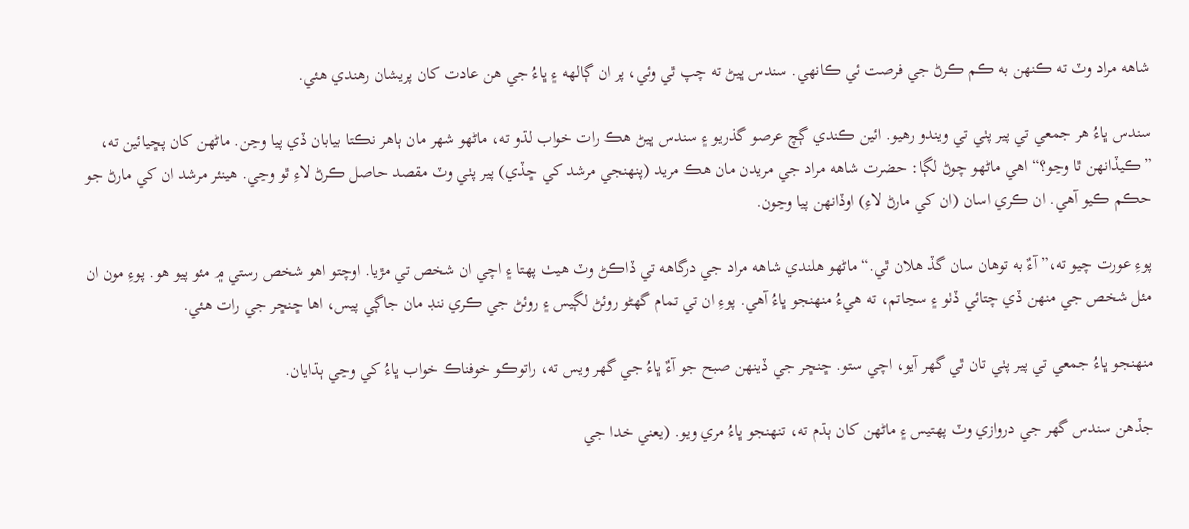شاهه مراد وٽ ته ڪنهن به ڪم ڪرڻ جي فرصت ئي ڪانهي. سندس ڀيڻ ته چپ ٿي وئي، پر ان ڳالهه ۽ ڀاءُ جي هن عادت کان پريشان رهندي هئي.

سندس ڀاءُ هر جمعي تي پير پٺي تي ويندو رهيو. ائين ڪندي ڳچ عرصو گذريو ۽ سندس ڀيڻ هڪ رات خواب لڌو ته، ماڻهو شهر مان ٻاهر نڪتا بيابان ڏي پيا وڃن. ماڻهن کان پڇيائين ته، ”ڪيڏانهن ٿا وڃو؟“ اهي ماڻهو چوڻ لڳا: حضرت شاهه مراد جي مريدن مان هڪ مريد (پنهنجي مرشد کي ڇڏي) پير پٺي وٽ مقصد حاصل ڪرڻ لاءِ ٿو وڃي. هينئر مرشد ان کي مارڻ جو حڪم ڪيو آهي. ان ڪري اسان (ان کي مارڻ لاءِ) اوڏانهن پيا وڃون.

پوءِ عورت چيو ته،”آءٌ به توهان سان گڏ هلان ٿي.“ ماڻهو هلندي شاهه مراد جي درگاهه تي ڏاڪڻ وٽ هيٺ پهتا ۽ اچي ان شخص تي مڙيا. اوچتو اهو شخص رستي ۾ مئو پيو هو. پوءِ مون ان مئل شخص جي منهن ڏي چتائي ڏٺو ۽ سڃاتم، ته هيءُ منهنجو ڀاءُ آهي. پوءِ ان تي تمام گهڻو روئڻ لڳيس ۽ روئڻ جي ڪري ننڊ مان جاڳي پيس، اها ڇنڇر جي رات هئي.

منهنجو ڀاءُ جمعي تي پير پٺي تان ٿي گهر آيو، اچي ستو. ڇنڇر جي ڏينهن صبح جو آءٌ ڀاءُ جي گهر ويس ته، راتوڪو خوفناڪ خواب ڀاءُ کي وڃي ٻڌايان.

جڏهن سندس گهر جي دروازي وٽ پهتيس ۽ ماڻهن کان ٻڌم ته، تنهنجو ڀاءُ مري ويو. (يعني خدا جي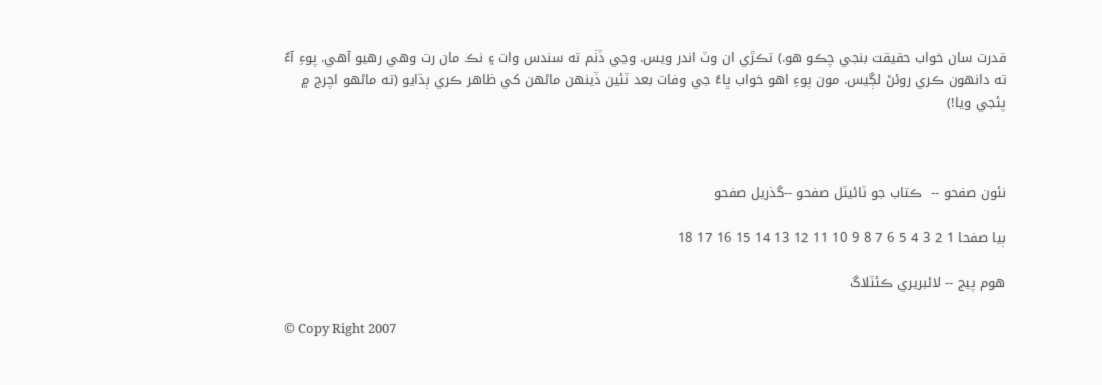قدرت سان خواب حقيقت بنجي چڪو هو.) تڪڙي ان وٽ اندر ويس. وڃي ڏٺم ته سندس وات ۽ نڪ مان رت وهي رهيو آهي. پوءِ آءٌ ته دانهون ڪري روئڻ لڳيس. مون پوءِ اهو خواب ڀاءُ جي وفات بعد ٽئين ڏينهن ماڻهن کي ظاهر ڪري ٻڌايو (ته ماڻهو اچرج ۾ پئجي ويا!)



نئون صفحو --  ڪتاب جو ٽائيٽل صفحو --گذريل صفحو

ٻيا صفحا 1 2 3 4 5 6 7 8 9 10 11 12 13 14 15 16 17 18

هوم پيج -- لائبريري ڪئٽلاگ

© Copy Right 2007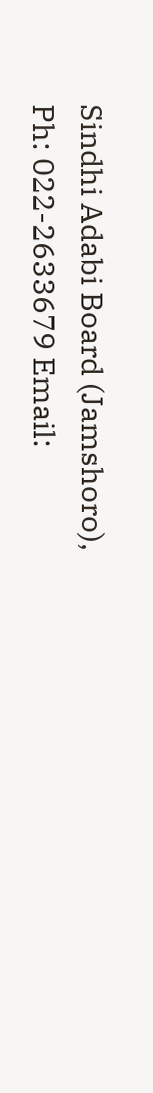Sindhi Adabi Board (Jamshoro),
Ph: 022-2633679 Email: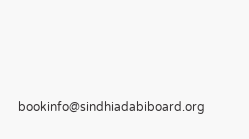bookinfo@sindhiadabiboard.org